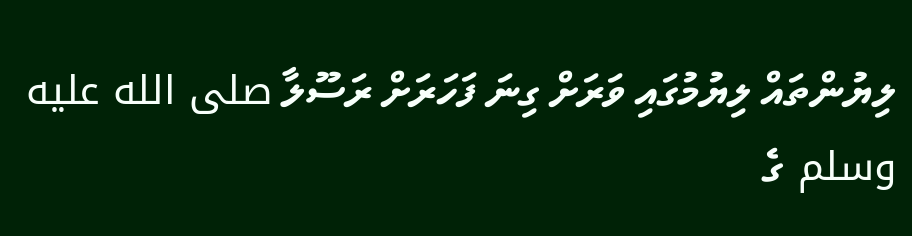ލިޔުންތައް ލިޔުމުގައި ވަރަށް ގިނަ ފަހަރަށް ރަސޫލާ صلى الله عليه وسلم ގެ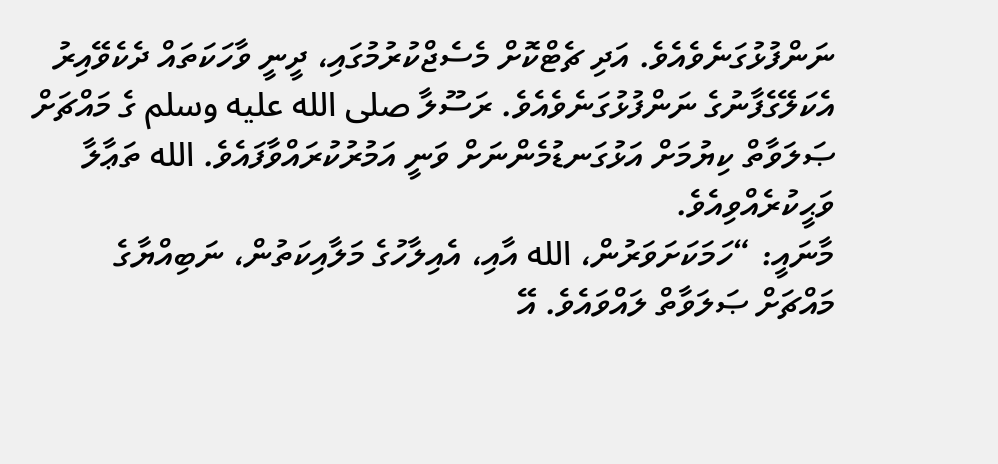ނަންފުޅުގަނެވެއެވެ. އަދި ޗެޓްކޮށް މެސެޖްކުރުމުގައި، ދީނީ ވާހަކަތައް ދެކެވޭއިރު އެކަލޭގެފާނުގެ ނަންފުޅުގަނެވެއެވެ. ރަސޫލާ صلى الله عليه وسلم ގެ މައްޗަށް ޞަލަވާތް ކިޔުމަށް އަޅުގަނޑުމެންނަށް ވަނީ އަމުރުކުރައްވާފައެވެ. الله ތަޢާލާ ވަޙީކުރެއްވިއެވެ.
މާނައީ: “ހަމަކަށަވަރުން، الله އާއި، އެއިލާހުގެ މަލާއިކަތުން، ނަބިއްޔާގެ މައްޗަށް ޞަލަވާތް ލައްވައެވެ. އޭ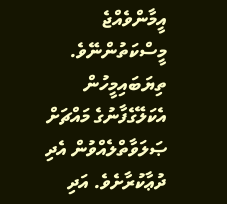އީމާންވެއްޖެ މީސްކަތުންނޭވެ. ތިޔަބައިމީހުން އެކަލޭގެފާނުގެ މައްޗަށް ޞަލަވާތްލެއްވުން އެދި ދުޢާކުރާށެވެ. އަދި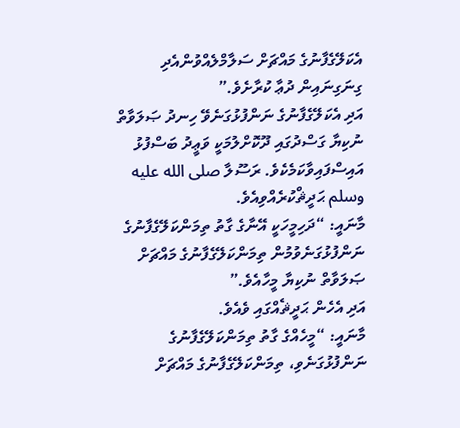އެކަލޭގެފާނުގެ މައްޗަށް ސަލާމްލެއްވުންއެދި ގިނަގިނައިން ދުޢާ ކުރާށެވެ.”
އަދި އެކަލޭގެފާނުގެ ނަންފުޅުގަނެވޭ ހިނދު ޞަލަވާތް ނުކިޔާ ގަސްދުގައި ދޫކޮށްލުމަކީ ވަޢީދު ބަސްފުޅު އައިސްފައިވާކަމެކެވެ. ރަސޫލާ صلى الله عليه وسلم ޙަދީޘްކުރެއްވިއެވެ.
މާނައީ: “ދަހިމީހަކީ އޭނާގެ ގާތު ތިމަންކަލޭގެފާނުގެ ނަންފުޅުގަނެވުމުން ތިމަންކަލޭގެފާނުގެ މައްޗަށް ޞަލަވާތް ނުކިޔާ މީހާއެވެ.”
އަދި އެހެން ޙަދީޘެއްގައި ވެއެވެ.
މާނައީ: “މީހެއްގެ ގާތު ތިމަންކަލޭގެފާނުގެ ނަންފުޅުގަނެވި، ތިމަންކަލޭގެފާނުގެ މައްޗަށް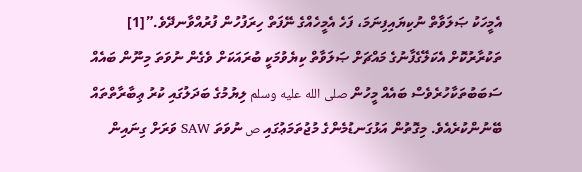އެމީހަކު ޞަލަވާތް ނުކިޔައިފިނަމަ، ފަހެ އެމީހެއްގެ ނޭފަތް ހިރަފުހުން ފުރުއްވާނދޭވެ.”[1]
ތަކުރާރުކޮށް އެކަލޭގެފާނުގެ މައްޗަށް ޞަލަވާތް ކިޔެވުމަކީ ބުރައަކަށް ވެގެން ނުވަތަ މިނޫން ބައެއް ސަބަބުތަކާހުރެވެސް ބައެއް މީހުން صلى الله عليه وسلم ލިޔުމުގެ ބަދަލުގައި ކުރު ޢިބާރާތްތައް ބޭނުންކުރެއެވެ. މިގޮތުން އަޅުގަނޑުމެންގެ މުޖުތަމަޢުގައި ص ނުވަތަ SAW ވަރަށް ގިނައިން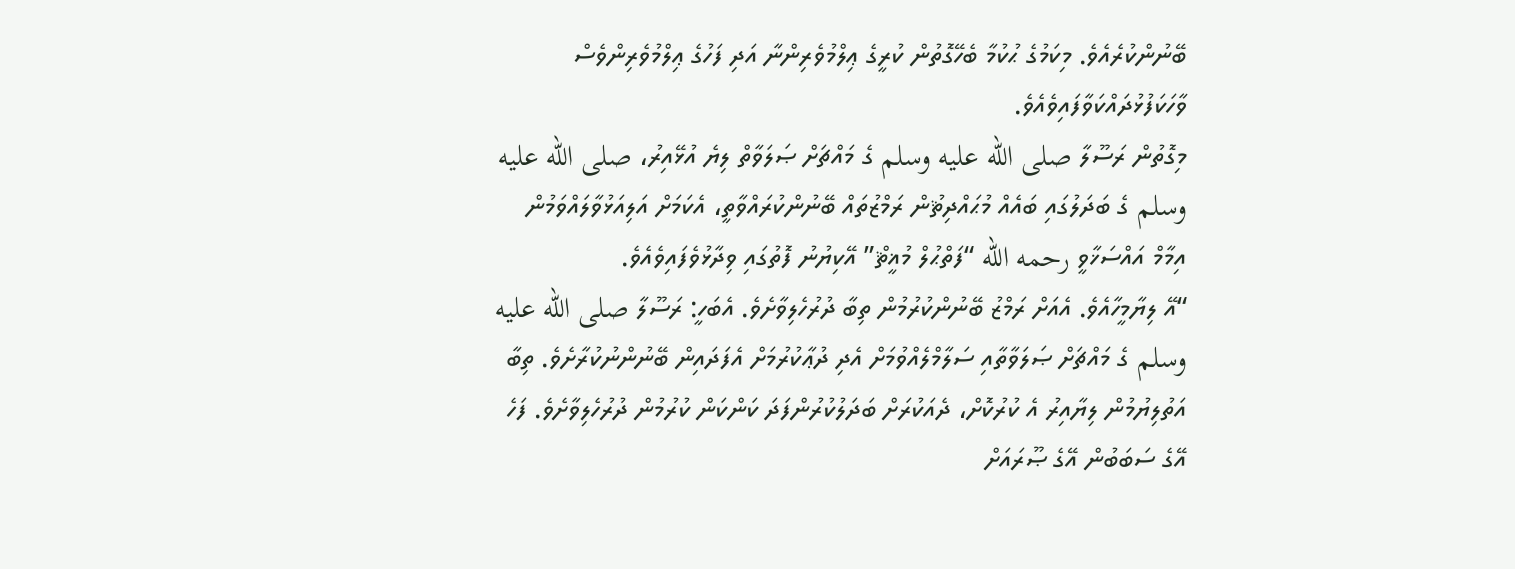ބޭނުންކުރެއެވެ. މިކަމުގެ ޙުކުމާ ބެހޭގޮތުން ކުރީގެ ޢިލްމުވެރިންނާ އަދި ފަހުގެ ޢިލްމުވެރިންވެސް ވާހަކަފުޅުދައްކަވާފައިވެއެވެ.
މިގޮތުން ރަސޫލާ صلى الله عليه وسلم ގެ މައްޗަށް ޞަލަވާތް ލިޔެ އުޅޭއިރު، صلى الله عليه وسلم ގެ ބަދަލުގައި ބައެއް މުޙައްދިޘުން ރަމްޒުތައް ބޭނުންކުރައްވާތީ، އެކަމަށް އަލިއަޅުވާލައްވަމުން އިމާމް އައްސަޚާވީ رحمه الله “ފަތްޙުލް މުޣީޘް” އޭކިޔުނު ފޮތުގައި ވިދާޅުވެފައިވެއެވެ.
“އޭ ލިޔާމީހާއެވެ. އެއަށް ރަމްޒު ބޭނުންކުރުމުން ތިބާ ދުރުހެލިވާށެވެ. އެބަހީ: ރަސޫލާ صلى الله عليه وسلم ގެ މައްޗަށް ޞަލަވާތާއި ސަލާމްލެއްވުމަށް އެދި ދުޢާކުރުމަށް އެފަދައިން ބޭނުންނުކުރާށެވެ. ތިބާ އަތުލިޔުމުން ލިޔާއިރު އެ ކުރުކޮށް، ދެއަކުރަށް ބަދަލުކުރުންފަދަ ކަންކަން ކުރުމުން ދުރުހެލިވާށެވެ. ފަހެ އޭގެ ސަބަބުން އޭގެ ޞޫރައަށް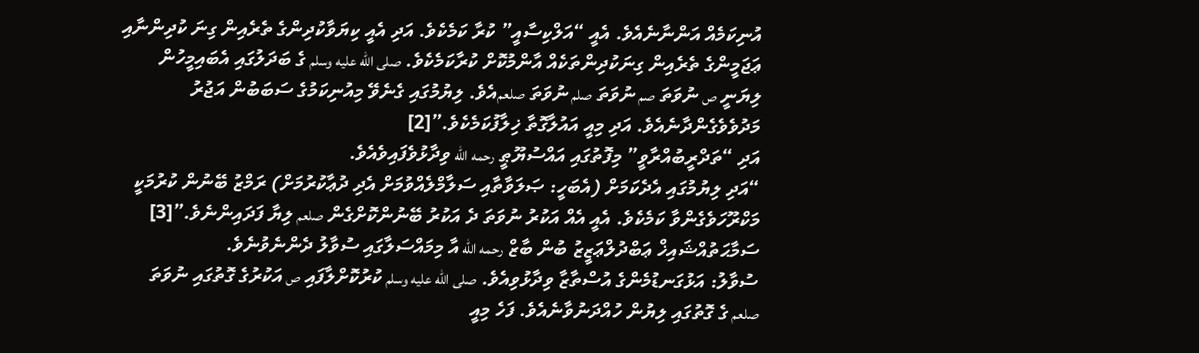އުނިކަމެއް އަންނާނެއެވެ. އެއީ “އަލްކިސާއީ” ކުރާ ކަމެކެވެ. އަދި އެއީ ކިޔަވާކުދިންގެ ތެރެއިން ގިނަ ކުދިންނާއި ޢަޖަމީންގެ ތެރެއިން ގިނަކުދިންތަކެއް އާންމުކޮށް ކުރާކަމެކެވެ. صلى الله عليه وسلم ގެ ބަދަލުގައި އެބައިމީހުން ލިޔަނީ ص ނުވަތަ صم ނުވަތަ صلم ނުވަތަ صلعمއެވެ. ލިޔުމުގައި ގެނެވޭ މިއުނިކަމުގެ ސަބަބުން އަޖުރު މަދުވެވެގެންދާނެއެވެ. އަދި މިއީ އައުލާގޮތާ ޚިލާފުކަމެކެވެ.”[2]
އަދި “ތަދްރީބުއްރާވީ” މިފޮތުގައި އައްސުޔޫޠީ رحمه الله ވިދާޅުވެފައިވެއެވެ.
“އަދި ލިޔުމުގައި އެދެކަމަށް (އެބަހީ: ޞަލަވާތާއި ސަލާމްލެއްވުމަށް އެދި ދުޢާކުރުމަށް) ރަމްޒު ބޭނުން ކުރުމަކީ މަކްރޫހަވެގެންވާ ކަމެކެވެ. އެއީ އެއް އަކުރު ނުވަތަ ދެ އަކުރު ބޭނުންކޮށްގެން صلعم ލިޔާ ފަދައިންނެވެ.”[3]
ސަމާޙަތުއްޝައިޚް ޢަބްދުލްޢަޒީޒު ބުން ބާޒް رحمه الله އާ މިމައްސަލާގައި ސުވާލު ދެންނެވުނެވެ.
ސުވާލު: އަޅުގަނޑުމެންގެ އުސްތާޒާ ވިދާޅުވިއެވެ. صلى الله عليه وسلم ކުރުކޮށްލާފައި ص އަކުރުގެ ގޮތުގައި ނުވަތަ صلعم ގެ ގޮތުގައި ލިޔުން ހުއްދަނުވާނެއެވެ. ފަހެ މިއީ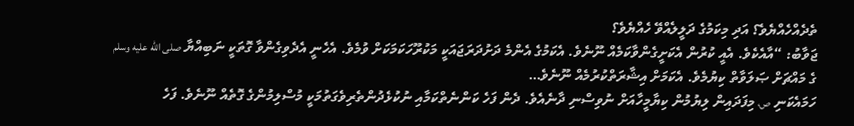ތެދެއްހެއްޔެވެ؟ އަދި މިކަމުގެ ދަލީލެއްވޭ ހެއްޔެވެ؟
ޖަވާބު: “އާއެކެވެ. އެއީ ކުރުން އެކަށީގެންވާކަމެއް ނޫނެވެ. އެކަމުގެ އެންމެ ދަށުދަރަޖައަކީ މަކުރޫހަކަމަކަށް ވުމެވެ. އެހެނީ އެދެވިގެންވާ ގޮތަކީ ނަބިއްޔާ صلى الله عليه وسلم ގެ މައްޗަށް ޞަލަވާތް ކިޔުމެވެ. އެކަމަށް އިޝާރަތްކުރުމެއް ނޫނެވެ…
ހަމައެކަނި ص، މިފަދައިން ލިޔުމުން ކިޔާމީހާއަށް ނުވިސްނި ދާނެއެވެ. ދެން ފަހެ ކަންނެތްކަމާއި ނުކުޅެދުންތެރިވެގަތުމަކީ މުސްލިމުންގެ ގޮތެއް ނޫނެވެ. ފަހެ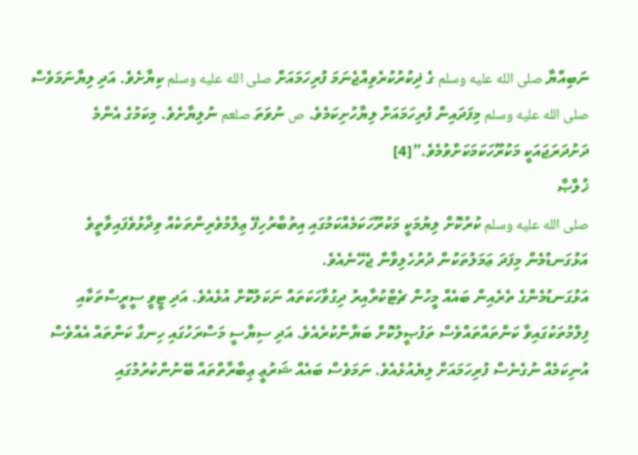ނަބިއްޔާ صلى الله عليه وسلم ގެ ޛިކުރުކުރެވިއްޖެނަމަ ފުރިހަމައަށް صلى الله عليه وسلم ކިޔާށެވެ. އަދި ލިޔާނަމަވެސް صلى الله عليه وسلم މިފަދައިން ފުރިހަމައަށް ލިޔާހުށިކަމެވެ. ص ނުވަތަ صلعم ނުލިޔާށެވެ. މިކަމުގެ އެންމެ ދަށުދަރަޖައަކީ މަކުރޫހަކަމަކަށްވުމެވެ.”[4]
ޚުލާޞާ
صلى الله عليه وسلم ކުރުކޮށް ލިޔުމަކީ މަކުރޫހަކަމެއްކަމުގައި އިތުބާރުހިފޭ ޢިލްމުވެރިންތަކެއް ވިދާޅުވެފައިވާތީވެ އަޅުގަނޑުމެން މިފަދަ ޢަމަލުތަކުން ދުރުހެލިވާން ޖެހޭނެއެވެ.
އަޅުގަނޑުމެންގެ ތެރެއިން ބައެއް މީހުން ޗެޓްކުރާއިރު ދިގުވާހަކަތައް ނަކަލުކޮށް އުޅެއެވެ. އަދި ޓީވީ ސީރީސްތަކާއި ފިލްމުތަކުގައިވާ ކަންތައްތައްވެސް ތަފުޞީލުކޮށް ބަޔާންކުރެއެވެ. އަދި ސިޔާސީ މަސްރަހުގައި ހިނގާ ކަންތައް އެއްވެސް އުނިކަމެއް ނުގެނެސް ފުރިހަމައަށް ލިޔެއުޅެއެވެ. ނަމަވެސް ބައެއް ޝަރުޢީ ޢިބާރާތްތައް ބޭނުންކުރުމުގައި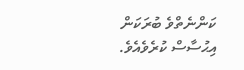ކަންނެތްވެ ބުރަކަން އިޙުސާސް ކުރެވެއެވެ.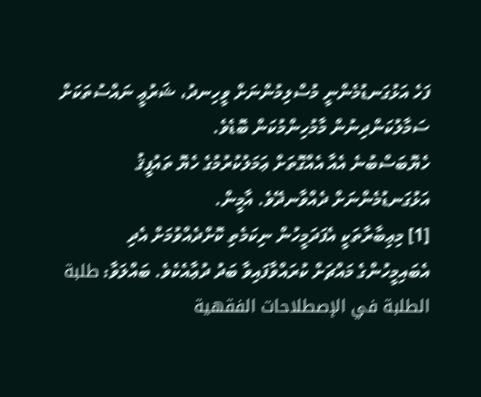ފަހެ އަޅުގަނޑުމެންނީ މުސްލިމުންނަށް ވީހިނދު، ޝަރުޢީ ނައްސުތަކަށް ސަމާލުކަންދިނުން މާމުހިންމުކަން ބޮޑެވެ.
ހެޔޮބަސްބުނެ އެއާ އެއްގޮތަށް ޢަމަލުކުރުމުގެ ހެޔޮ ތައުފީޤު އަޅުގަނޑުމެންނަށް ދެއްވާނދޭވެ. އާމީން.
[1] މިޢިބާރާތަކީ އެފަދަމީހުން ނިކަމެތި ކޮށްދެއްވުމަށް އެދި އެބައިމީހުންގެ މައްޗަށް ކުރައްވާފައިވާ ބަދު ދުޢާއެކެވެ. ބައްލަވާ: طلبة الطلبة في الإصطلاحات الفقهية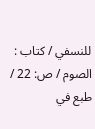للنسفي / كتاب : الصوم / ص: 22 / طبع في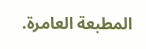المطبعة العامرة.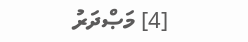[4] މަޞްދަރު